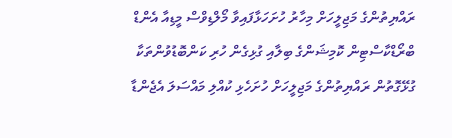ރައްޔިތުންގެ މަޖިލީހަށް މިހާރު ހުށަހަޅާފައިވާ މޯލްޑިވްސް މީޑިއާ އެންޑް ބްރޯޑްކާސްޓިން ކޮމިޝަންގެ ބިލާއި ގުޅިގެން ހުރި ކަންބޮޑުވުންތަކާ ގުޅޭގޮތުން ރައްޔިތުންގެ މަޖިލީހަށް ހުށަހެޅި ކުއްލި މައްސަލަ އެޖެންޑާ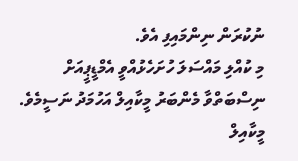ނުކުރަން ނިންމައިފި އެވެ.
މި ކުއްލި މައްސަލަ ހުށަހެޅުއްވީ އެމްޑީޕީއަށް ނިސްބަތްވާ މެންބަރު މީކާއިލް އަހުމަދު ނަސީމެވެ.
މީކާއިލް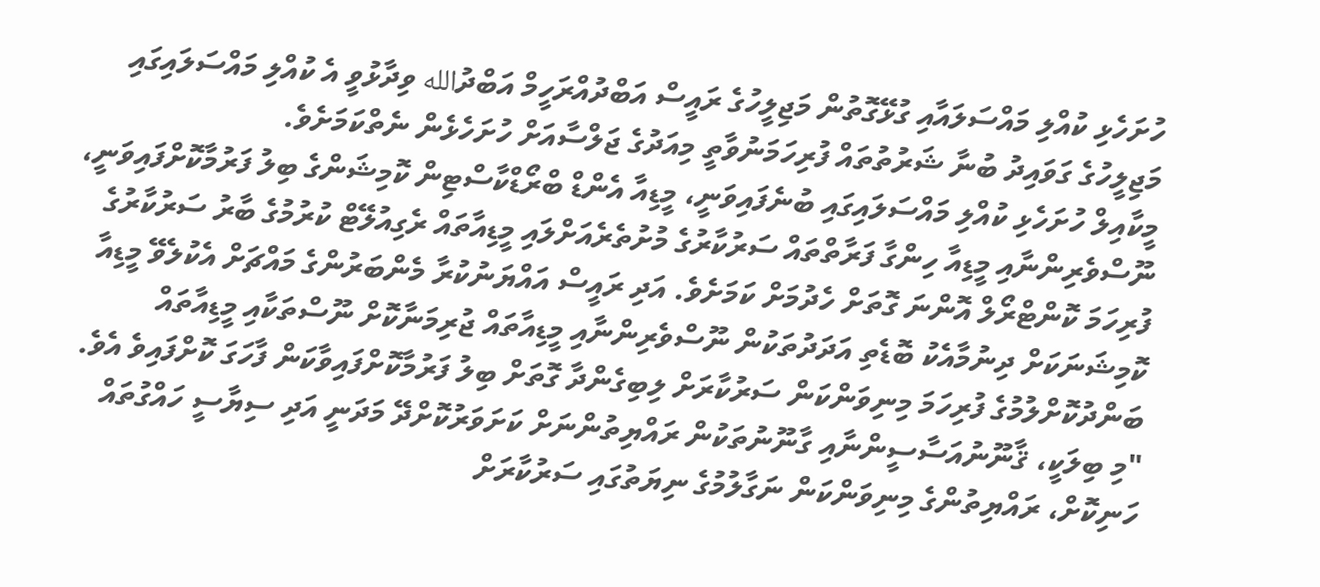ހުށަހެޅި ކުއްލި މައްސަލައާއި ގުޅޭގޮތުން މަޖިލީހުގެ ރައީސް އަބްދުއްރަހީމް އަބްދުالله ވިދާޅުވީ އެ ކުއްލި މައްސަލައިގައި މަޖިލީހުގެ ގަވައިދު ބުނާ ޝަރުތުތައް ފުރިހަމަނުވާތީ މިއަދުގެ ޖަލްސާއަށް ހުށަހެޅެން ނެތްކަމަށެވެ.
މީކާއިލް ހުށަހެޅި ކުއްލި މައްސަލައިގައި ބުނެފައިވަނީ، މީޑިއާ އެންޑް ބްރޯޑްކާސްޓިން ކޮމިޝަންގެ ބިލު ފަރުމާކޮށްފައިވަނީ، ނޫސްވެރިންނާއި މީޑިއާ ހިންގާ ފަރާތްތައް ސަރުކާރުގެ މުށުތެރެއަށްލައި މީޑިއާތައް ރެގިއުލޭޓް ކުރުމުގެ ބާރު ސަރުކާރުގެ ފުރިހަމަ ކޮންޓްރޯލް އޮންނަ ގޮތަށް ހެދުމަށް ކަމަށެވެ. އަދި ރައީސް އައްޔަނުކުރާ މެންބަރުންގެ މައްޗަށް އެކުލެވޭ މީޑިއާ ކޮމިޝަނަކަށް ދިނުމާއެކު ބޮޑެތި އަދަދުތަކުން ނޫސްވެރިންނާއި މީޑިއާތައް ޖުރިމަނާކޮށް ނޫސްތަކާއި މީޑިއާތައް ބަންދުކޮށްލުމުގެ ފުރިހަމަ މިނިވަންކަން ސަރުކާރަށް ލިބިގެންދާ ގޮތަށް ބިލު ފަރުމާކޮށްފައިވާކަން ފާހަގަ ކޮށްފައިވެ އެވެ.
"މި ބިލަކީ، ޤާނޫނުއަސާސީންނާއި ގާނޫނުތަކުން ރައްޔިތުންނަށް ކަށަވަރުކޮށްދޭ މަދަނީ އަދި ސިޔާސީ ހައްގުތައް ހަނިކޮށް، ރައްޔިތުންގެ މިނިވަންކަން ނަގާލުމުގެ ނިޔަތުގައި ސަރުކާރަށް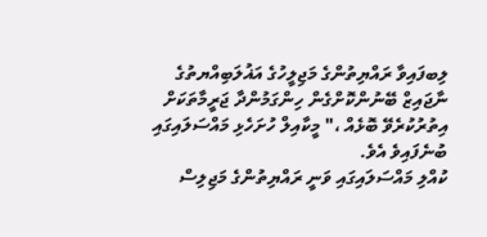ލިބފައިވާ ރައްޔިތުންގެ މަޖިލީހުގެ އަޣުލަބިއްޔތުގެ ނާޖައިޒް ބޭނުންކޮށްގެން ހިންގަމުންދާ ޖަރީމާތަކަށް އިތުރުކުރެވޭ ބޮޅެއް ،" މީކާއިލް ހުށަހެޅި މައްސަލައިގައި ބުނެފައިވެ އެވެ.
ކުއްލި މައްސަލައިގައި ވަނީ ރައްޔިތުންގެ މަޖިލިސް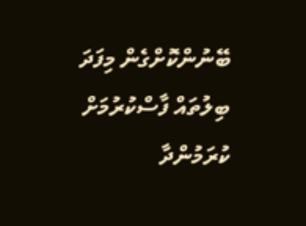ބޭނުންކޮށްގެން މިފަދަ ބިލުތައް ފާސްކުރުމަށް ކުރަމުންދާ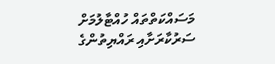މަސައްކަތްތައް ހުއްޓާލުމަށް ސަރުކާރަށާއި ރައްޔިތުންގެ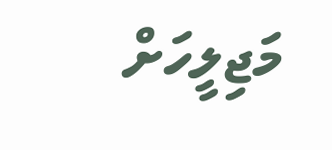މަޖިލީހަށް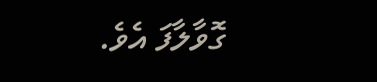ގޮވާލާފަ އެވެ.